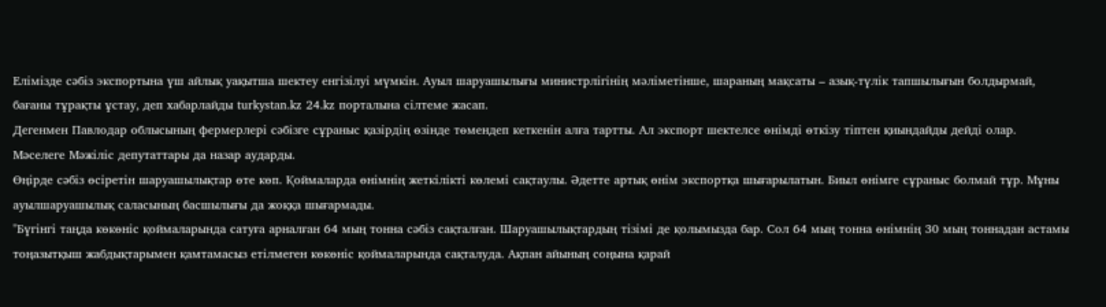Елімізде сәбіз экспортына үш айлық уақытша шектеу енгізілуі мүмкін. Ауыл шаруашылығы министрлігінің мәліметінше, шараның мақсаты – азық-түлік тапшылығын болдырмай, бағаны тұрақты ұстау, деп хабарлайды turkystan.kz 24.kz порталына сілтеме жасап.
Дегенмен Павлодар облысының фермерлері сәбізге сұраныс қазірдің өзінде төмендеп кеткенін алға тартты. Ал экспорт шектелсе өнімді өткізу тіптен қиындайды дейді олар. Мәселеге Мәжіліс депутаттары да назар аударды.
Өңірде сәбіз өсіретін шаруашылықтар өте көп. Қоймаларда өнімнің жеткілікті көлемі сақтаулы. Әдетте артық өнім экспортқа шығарылатын. Биыл өнімге сұраныс болмай тұр. Мұны ауылшаруашылық саласының басшылығы да жоққа шығармады.
"Бүгінгі таңда көкөніс қоймаларында сатуға арналған 64 мың тонна сәбіз сақталған. Шаруашылықтардың тізімі де қолымызда бар. Сол 64 мың тонна өнімнің 30 мың тоннадан астамы тоңазытқыш жабдықтарымен қамтамасыз етілмеген көкөніс қоймаларында сақталуда. Ақпан айының соңына қарай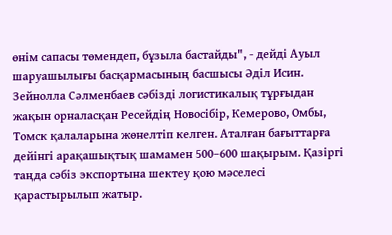өнім сапасы төмендеп, бұзыла бастайды", - дейді Ауыл шаруашылығы басқармасының басшысы Әділ Исин.
Зейнолла Сәлменбаев сәбізді логистикалық тұрғыдан жақын орналасқан Ресейдің Новосібір, Кемерово, Омбы, Томск қалаларына жөнелтіп келген. Аталған бағыттарға дейінгі арақашықтық шамамен 500–600 шақырым. Қазіргі таңда сәбіз экспортына шектеу қою мәселесі қарастырылып жатыр.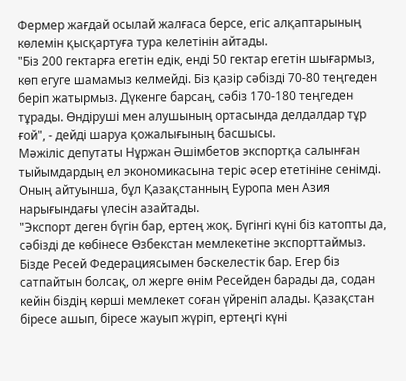Фермер жағдай осылай жалғаса берсе, егіс алқаптарының көлемін қысқартуға тура келетінін айтады.
"Біз 200 гектарға егетін едік, енді 50 гектар егетін шығармыз, көп егуге шамамыз келмейді. Біз қазір сәбізді 70-80 теңгеден беріп жатырмыз. Дүкенге барсаң, сәбіз 170-180 теңгеден тұрады. Өндіруші мен алушының ортасында делдалдар тұр ғой", - дейді шаруа қожалығының басшысы.
Мәжіліс депутаты Нұржан Әшімбетов экспортқа салынған тыйымдардың ел экономикасына теріс әсер ететініне сенімді. Оның айтуынша, бұл Қазақстанның Еуропа мен Азия нарығындағы үлесін азайтады.
"Экспорт деген бүгін бар, ертең жоқ. Бүгінгі күні біз катопты да, сәбізді де көбінесе Өзбекстан мемлекетіне экспорттаймыз. Бізде Ресей Федерациясымен бәскелестік бар. Егер біз сатпайтын болсақ, ол жерге өнім Ресейден барады да, содан кейін біздің көрші мемлекет соған үйреніп алады. Қазақстан біресе ашып, біресе жауып жүріп, ертеңгі күні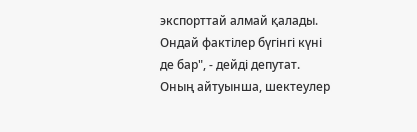экспорттай алмай қалады. Ондай фактілер бүгінгі күні де бар", - дейді депутат.
Оның айтуынша, шектеулер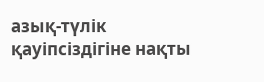азық-түлік қауіпсіздігіне нақты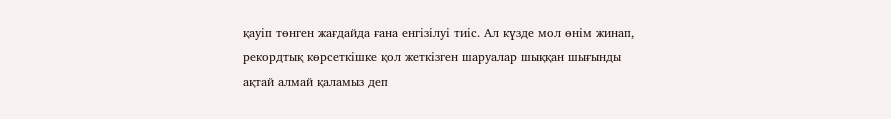қауіп төнген жағдайда ғана енгізілуі тиіс. Ал күзде мол өнім жинап, рекордтық көрсеткішке қол жеткізген шаруалар шыққан шығынды ақтай алмай қаламыз деп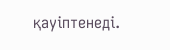қауіптенеді.